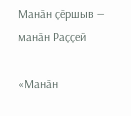Манӑн ҫӗршыв — манӑн Раҫҫей

«Манӑн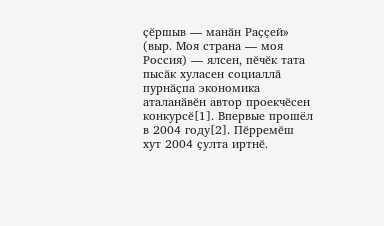ҫӗршыв — манӑн Раҫҫей» (выр. Моя страна — моя Россия) — ялсен, пӗчӗк тата пысӑк хуласен социаллӑ пурнӑҫпа экономика аталанӑвӗн автор проекчӗсен конкурсӗ[1]. Впервые прошёл в 2004 году[2]. Пӗрремӗш хут 2004 ҫулта иртнӗ.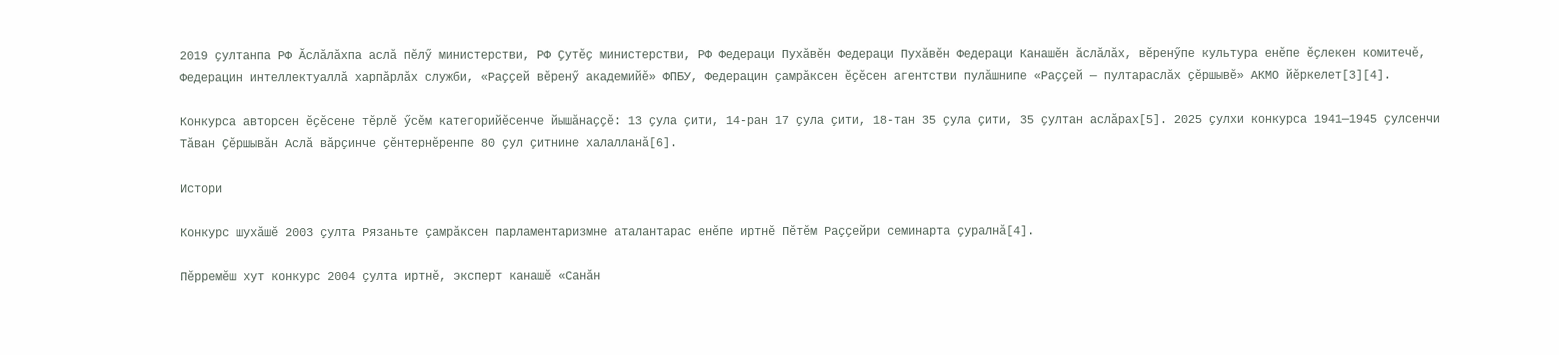2019 ҫултанпа РФ Ӑслӑлӑхпа аслӑ пӗлӳ министерстви, РФ Ҫутӗҫ министерстви, РФ Федераци Пухӑвӗн Федераци Пухӑвӗн Федераци Канашӗн ӑслӑлӑх, вӗренӳпе культура енӗпе ӗҫлекен комитечӗ, Федерацин интеллектуаллӑ харпӑрлӑх служби, «Раҫҫей вӗренӳ академийӗ» ФПБУ, Федерацин ҫамрӑксен ӗҫӗсен агентстви пулӑшнипе «Раҫҫей — пултараслӑх ҫӗршывӗ» АКМО йӗркелет[3][4].

Конкурса авторсен ӗҫӗсене тӗрлӗ ӳсӗм категорийӗсенче йышӑнаҫҫӗ: 13 ҫула ҫити, 14-ран 17 ҫула ҫити, 18-тан 35 ҫула ҫити, 35 ҫултан аслӑрах[5]. 2025 ҫулхи конкурса 1941—1945 ҫулсенчи Тӑван Ҫӗршывӑн Аслӑ вӑрҫинче ҫӗнтернӗренпе 80 ҫул ҫитнине халалланӑ[6].

Истори

Конкурс шухӑшӗ 2003 ҫулта Рязаньте ҫамрӑксен парламентаризмне аталантарас енӗпе иртнӗ Пӗтӗм Раҫҫейри семинарта ҫуралнӑ[4].

Пӗрремӗш хут конкурс 2004 ҫулта иртнӗ, эксперт канашӗ «Санӑн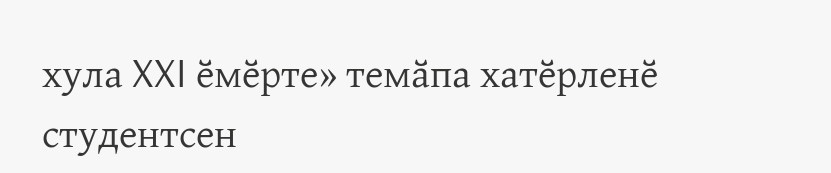хула XXI ӗмӗрте» темӑпа хатӗрленӗ студентсен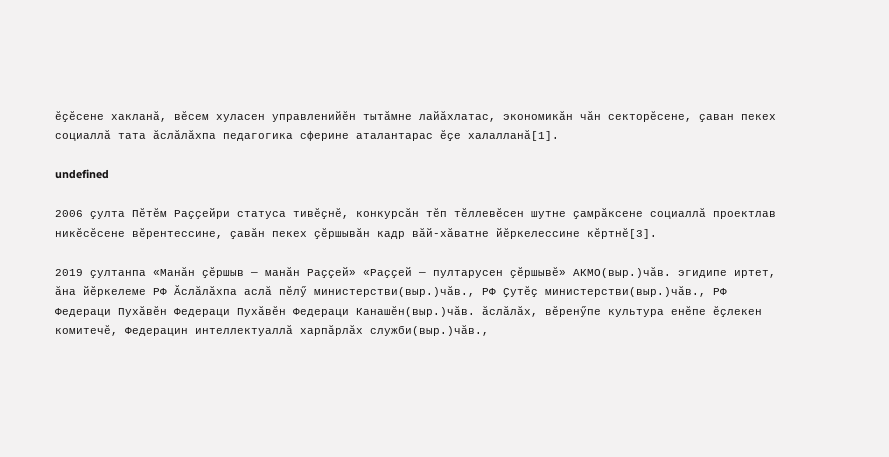ӗҫӗсене хакланӑ, вӗсем хуласен управленийӗн тытӑмне лайӑхлатас, экономикӑн чӑн секторӗсене, ҫаван пекех социаллӑ тата ӑслӑлӑхпа педагогика сферине аталантарас ӗҫе халалланӑ[1].

undefined

2006 ҫулта Пӗтӗм Раҫҫейри статуса тивӗҫнӗ, конкурсӑн тӗп тӗллевӗсен шутне ҫамрӑксене социаллӑ проектлав никӗсӗсене вӗрентессине, ҫавӑн пекех ҫӗршывӑн кадр вӑй-хӑватне йӗркелессине кӗртнӗ[3].

2019 ҫултанпа «Манӑн ҫӗршыв — манӑн Раҫҫей» «Раҫҫей — пултарусен ҫӗршывӗ» АКМО(выр.)чăв. эгидипе иртет, ӑна йӗркелеме РФ Ӑслӑлӑхпа аслӑ пӗлӳ министерстви(выр.)чăв., РФ Ҫутӗҫ министерстви(выр.)чăв., РФ Федераци Пухӑвӗн Федераци Пухӑвӗн Федераци Канашӗн(выр.)чăв. ӑслӑлӑх, вӗренӳпе культура енӗпе ӗҫлекен комитечӗ, Федерацин интеллектуаллӑ харпӑрлӑх служби(выр.)чăв.,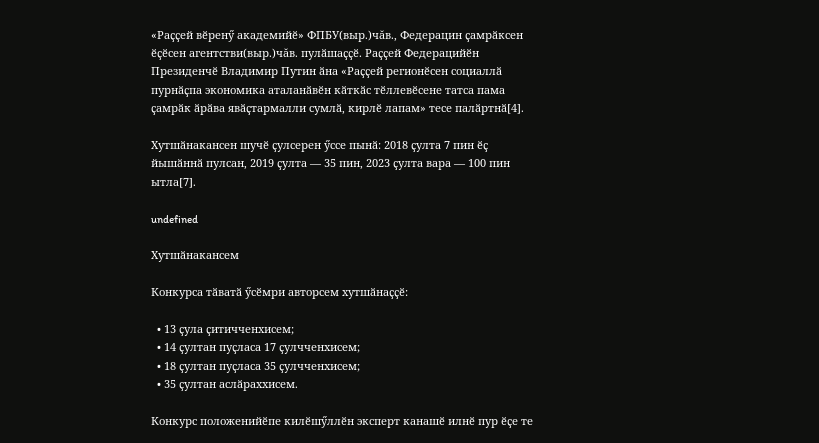«Раҫҫей вӗренӳ академийӗ» ФПБУ(выр.)чăв., Федерацин ҫамрӑксен ӗҫӗсен агентстви(выр.)чăв. пулӑшаҫҫӗ. Раҫҫей Федерацийӗн Президенчӗ Владимир Путин ӑна «Раҫҫей регионӗсен социаллӑ пурнӑҫпа экономика аталанӑвӗн кӑткӑс тӗллевӗсене татса пама ҫамрӑк ӑрӑва явӑҫтармалли сумлӑ, кирлӗ лапам» тесе палӑртнӑ[4].

Хутшӑнакансен шучӗ ҫулсерен ӳссе пынӑ: 2018 ҫулта 7 пин ӗҫ йышӑннӑ пулсан, 2019 ҫулта — 35 пин, 2023 ҫулта вара — 100 пин ытла[7].

undefined

Хутшӑнакансем

Конкурса тӑватӑ ӳсӗмри авторсем хутшӑнаҫҫӗ:

  • 13 ҫула ҫитичченхисем;
  • 14 ҫултан пуҫласа 17 ҫулчченхисем;
  • 18 ҫултан пуҫласа 35 ҫулчченхисем;
  • 35 ҫултан аслӑраххисем.

Конкурс положенийӗпе килӗшӳллӗн эксперт канашӗ илнӗ пур ӗҫе те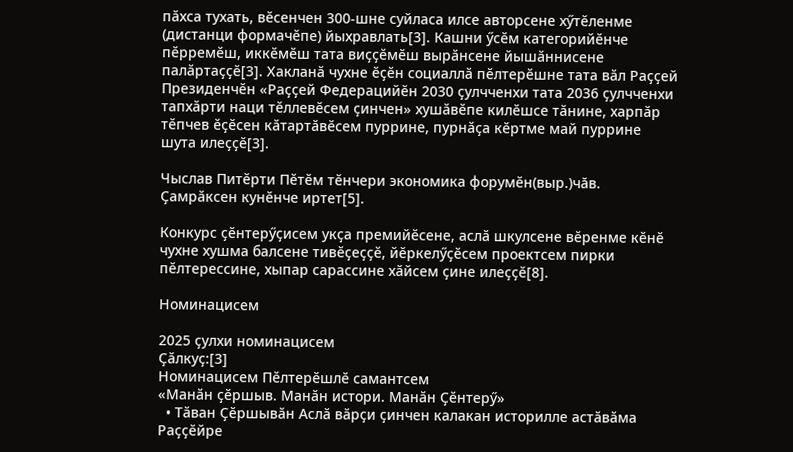пӑхса тухать, вӗсенчен 300-шне суйласа илсе авторсене хӳтӗленме (дистанци формачӗпе) йыхравлать[3]. Кашни ӳсӗм категорийӗнче пӗрремӗш, иккӗмӗш тата виҫҫӗмӗш вырӑнсене йышӑннисене палӑртаҫҫӗ[3]. Хакланӑ чухне ӗҫӗн социаллӑ пӗлтерӗшне тата вӑл Раҫҫей Президенчӗн «Раҫҫей Федерацийӗн 2030 ҫулчченхи тата 2036 ҫулчченхи тапхӑрти наци тӗллевӗсем ҫинчен» хушӑвӗпе килӗшсе тӑнине, харпӑр тӗпчев ӗҫӗсен кӑтартӑвӗсем пуррине, пурнӑҫа кӗртме май пуррине шута илеҫҫӗ[3].

Чыслав Питӗрти Пӗтӗм тӗнчери экономика форумӗн(выр.)чăв. Ҫамрӑксен кунӗнче иртет[5].

Конкурс ҫӗнтерӳҫисем укҫа премийӗсене, аслӑ шкулсене вӗренме кӗнӗ чухне хушма балсене тивӗҫеҫҫӗ, йӗркелӳҫӗсем проектсем пирки пӗлтерессине, хыпар сарассине хӑйсем ҫине илеҫҫӗ[8].

Номинацисем

2025 ҫулхи номинацисем
Ҫӑлкуҫ:[3]
Номинацисем Пӗлтерӗшлӗ самантсем
«Манӑн ҫӗршыв. Манӑн истори. Манӑн Ҫӗнтерӳ»
  • Тӑван Ҫӗршывӑн Аслӑ вӑрҫи ҫинчен калакан историлле астӑвӑма Раҫҫӗйре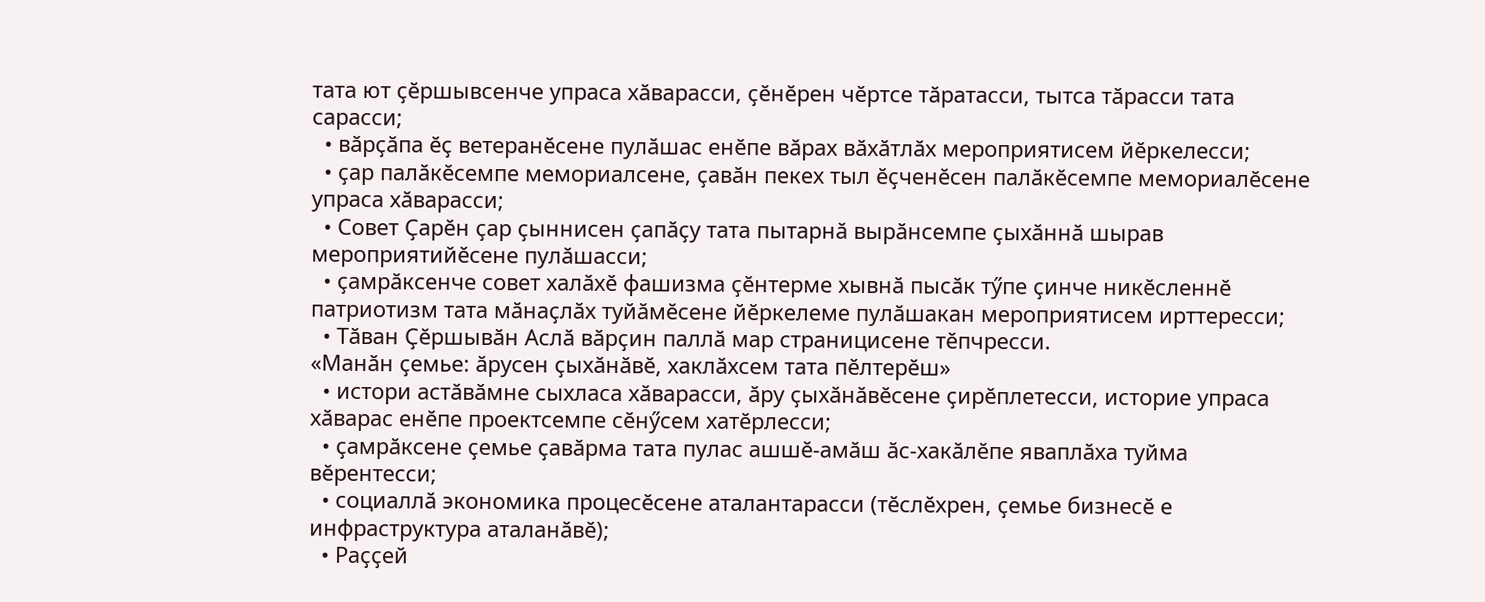тата ют ҫӗршывсенче упраса хӑварасси, ҫӗнӗрен чӗртсе тӑратасси, тытса тӑрасси тата сарасси;
  • вӑрҫӑпа ӗҫ ветеранӗсене пулӑшас енӗпе вӑрах вӑхӑтлӑх мероприятисем йӗркелесси;
  • ҫар палӑкӗсемпе мемориалсене, ҫавӑн пекех тыл ӗҫченӗсен палӑкӗсемпе мемориалӗсене упраса хӑварасси;
  • Совет Ҫарӗн ҫар ҫыннисен ҫапӑҫу тата пытарнӑ вырӑнсемпе ҫыхӑннӑ шырав мероприятийӗсене пулӑшасси;
  • ҫамрӑксенче совет халӑхӗ фашизма ҫӗнтерме хывнӑ пысӑк тӳпе ҫинче никӗсленнӗ патриотизм тата мӑнаҫлӑх туйӑмӗсене йӗркелеме пулӑшакан мероприятисем ирттересси;
  • Тӑван Ҫӗршывӑн Аслӑ вӑрҫин паллӑ мар страницисене тӗпчресси.
«Манӑн ҫемье: ӑрусен ҫыхӑнӑвӗ, хаклӑхсем тата пӗлтерӗш»
  • истори астӑвӑмне сыхласа хӑварасси, ӑру ҫыхӑнӑвӗсене ҫирӗплетесси, историе упраса хӑварас енӗпе проектсемпе сӗнӳсем хатӗрлесси;
  • ҫамрӑксене ҫемье ҫавӑрма тата пулас ашшӗ-амӑш ӑс-хакӑлӗпе яваплӑха туйма вӗрентесси;
  • социаллӑ экономика процесӗсене аталантарасси (тӗслӗхрен, ҫемье бизнесӗ е инфраструктура аталанӑвӗ);
  • Раҫҫей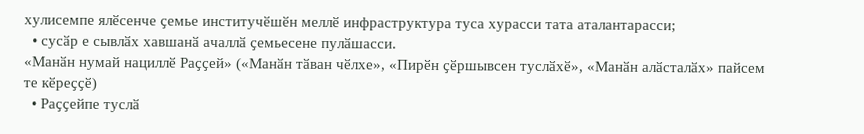хулисемпе ялӗсенче ҫемье институчӗшӗн меллӗ инфраструктура туса хурасси тата аталантарасси;
  • сусӑр е сывлӑх хавшанӑ ачаллӑ ҫемьесене пулӑшасси.
«Манӑн нумай нациллӗ Раҫҫей» («Манӑн тӑван чӗлхе», «Пирӗн ҫӗршывсен туслӑхӗ», «Манӑн алӑсталӑх» пайсем те кӗреҫҫӗ)
  • Раҫҫейпе туслӑ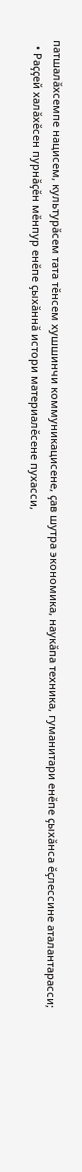патшалӑхсемпе нацисем, культурӑсем тата тӗнсем хушшинчи коммуникацисене, ҫав шутра экономика, наукӑпа техника, гуманитари енӗпе ҫыхӑнса ӗҫлессине аталантарасси;
  • Раҫҫей халӑхӗсен пурнӑҫӗн мӗнпур енӗпе ҫыхӑннӑ истори материалӗсене пухасси,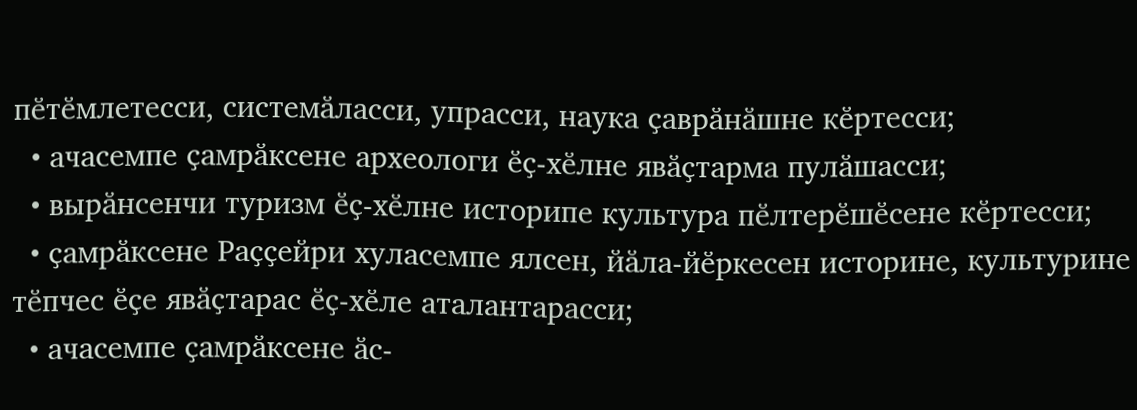пӗтӗмлетесси, системӑласси, упрасси, наука ҫаврӑнӑшне кӗртесси;
  • ачасемпе ҫамрӑксене археологи ӗҫ-хӗлне явӑҫтарма пулӑшасси;
  • вырӑнсенчи туризм ӗҫ-хӗлне историпе культура пӗлтерӗшӗсене кӗртесси;
  • ҫамрӑксене Раҫҫейри хуласемпе ялсен, йӑла-йӗркесен историне, культурине тӗпчес ӗҫе явӑҫтарас ӗҫ-хӗле аталантарасси;
  • ачасемпе ҫамрӑксене ӑс-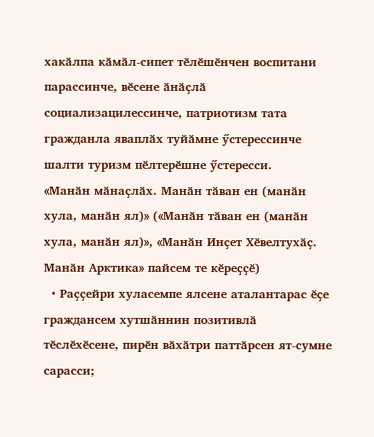хакӑлпа кӑмӑл-сипет тӗлӗшӗнчен воспитани парассинче, вӗсене ӑнӑҫлӑ социализацилессинче, патриотизм тата гражданла яваплӑх туйӑмне ӳстерессинче шалти туризм пӗлтерӗшне ӳстересси.
«Манӑн мӑнаҫлӑх. Манӑн тӑван ен (манӑн хула, манӑн ял)» («Манӑн тӑван ен (манӑн хула, манӑн ял)», «Манӑн Инҫет Хӗвелтухӑҫ. Манӑн Арктика» пайсем те кӗреҫҫӗ)
  • Раҫҫейри хуласемпе ялсене аталантарас ӗҫе граждансем хутшӑннин позитивлӑ тӗслӗхӗсене, пирӗн вӑхӑтри паттӑрсен ят-сумне сарасси;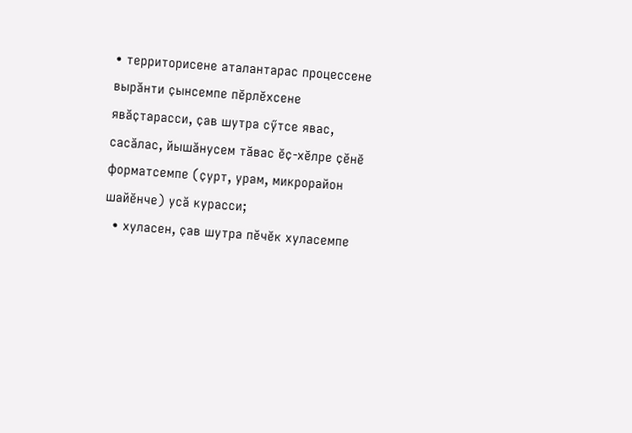• территорисене аталантарас процессене вырӑнти ҫынсемпе пӗрлӗхсене явӑҫтарасси, ҫав шутра сӳтсе явас, сасӑлас, йышӑнусем тӑвас ӗҫ-хӗлре ҫӗнӗ форматсемпе (ҫурт, урам, микрорайон шайӗнче) усӑ курасси;
  • хуласен, ҫав шутра пӗчӗк хуласемпе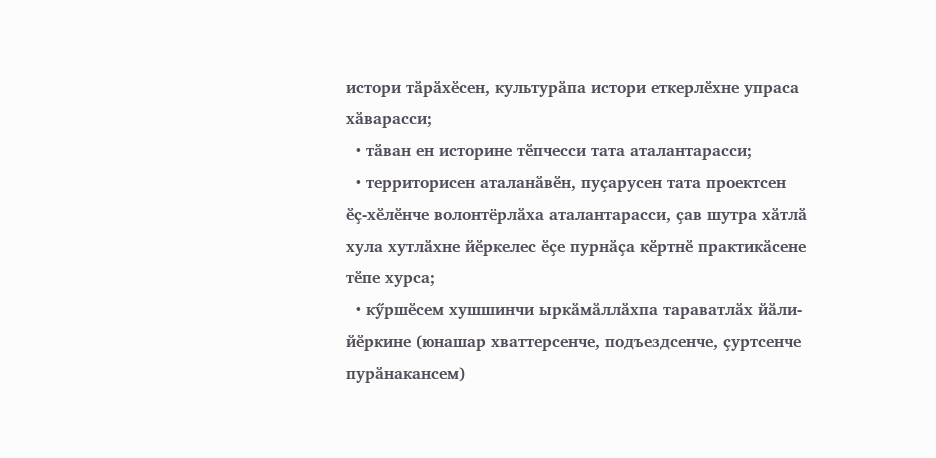истори тӑрӑхӗсен, культурӑпа истори еткерлӗхне упраса хӑварасси;
  • тӑван ен историне тӗпчесси тата аталантарасси;
  • территорисен аталанӑвӗн, пуҫарусен тата проектсен ӗҫ-хӗлӗнче волонтёрлӑха аталантарасси, ҫав шутра хӑтлӑ хула хутлӑхне йӗркелес ӗҫе пурнӑҫа кӗртнӗ практикӑсене тӗпе хурса;
  • кӳршӗсем хушшинчи ыркӑмӑллӑхпа тараватлӑх йӑли-йӗркине (юнашар хваттерсенче, подъездсенче, ҫуртсенче пурӑнакансем)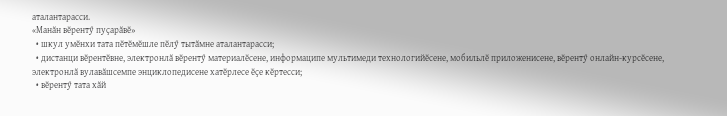аталантарасси.
«Манӑн вӗрентӳ пуҫарӑвӗ»
  • шкул умӗнхи тата пӗтӗмӗшле пӗлӳ тытӑмне аталантарасси;
  • дистанци вӗрентӗвне, электронлӑ вӗрентӳ материалӗсене, информаципе мультимеди технологийӗсене, мобильлӗ приложенисене, вӗрентӳ онлайн-курсӗсене, электронлӑ вулавӑшсемпе энциклопедисене хатӗрлесе ӗҫе кӗртесси;
  • вӗрентӳ тата хӑй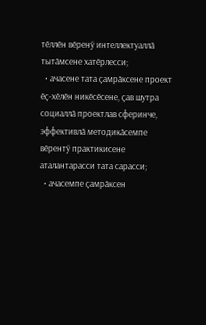тӗллӗн вӗренӳ интеллектуаллӑ тытӑмсене хатӗрлесси;
  • ачасене тата ҫамрӑксене проект ӗҫ-хӗлӗн никӗсӗсене, ҫав шутра социаллӑ проектлав сферинче, эффективлӑ методикӑсемпе вӗрентӳ практикисене аталантарасси тата сарасси;
  • ачасемпе ҫамрӑксен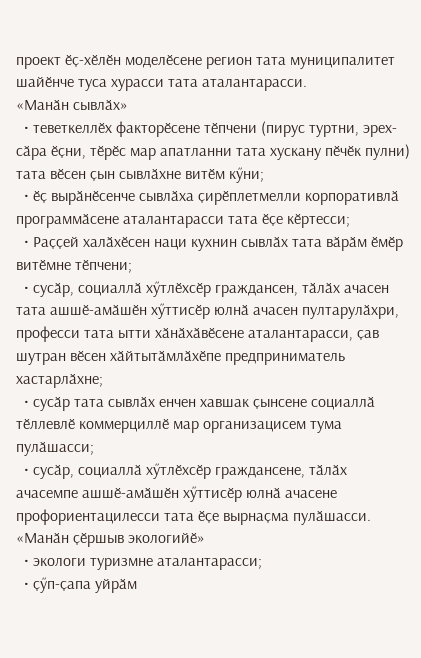проект ӗҫ-хӗлӗн моделӗсене регион тата муниципалитет шайӗнче туса хурасси тата аталантарасси.
«Манӑн сывлӑх»
  • теветкеллӗх факторӗсене тӗпчени (пирус туртни, эрех-сӑра ӗҫни, тӗрӗс мар апатланни тата хускану пӗчӗк пулни) тата вӗсен ҫын сывлӑхне витӗм кӳни;
  • ӗҫ вырӑнӗсенче сывлӑха ҫирӗплетмелли корпоративлӑ программӑсене аталантарасси тата ӗҫе кӗртесси;
  • Раҫҫей халӑхӗсен наци кухнин сывлӑх тата вӑрӑм ӗмӗр витӗмне тӗпчени;
  • сусӑр, социаллӑ хӳтлӗхсӗр граждансен, тӑлӑх ачасен тата ашшӗ-амӑшӗн хӳттисӗр юлнӑ ачасен пултарулӑхри, професси тата ытти хӑнӑхӑвӗсене аталантарасси, ҫав шутран вӗсен хӑйтытӑмлӑхӗпе предприниматель хастарлӑхне;
  • сусӑр тата сывлӑх енчен хавшак ҫынсене социаллӑ тӗллевлӗ коммерциллӗ мар организацисем тума пулӑшасси;
  • сусӑр, социаллӑ хӳтлӗхсӗр граждансене, тӑлӑх ачасемпе ашшӗ-амӑшӗн хӳттисӗр юлнӑ ачасене профориентацилесси тата ӗҫе вырнаҫма пулӑшасси.
«Манӑн ҫӗршыв экологийӗ»
  • экологи туризмне аталантарасси;
  • ҫӳп-ҫапа уйрӑм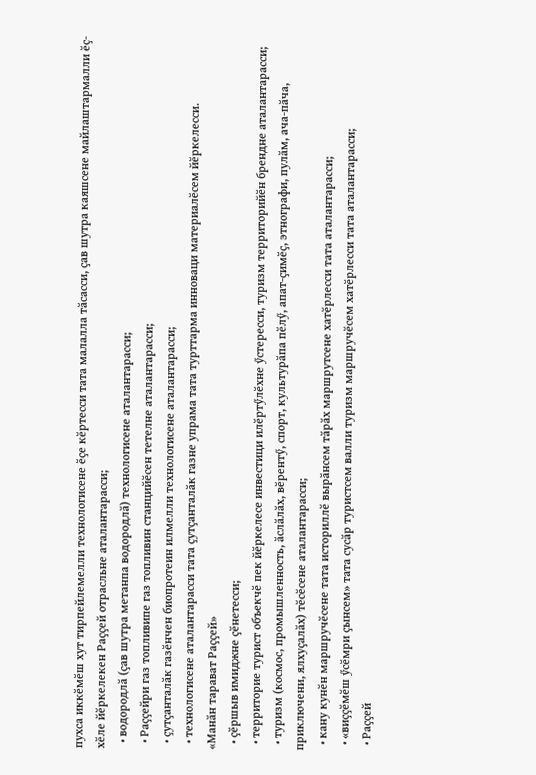пухса иккӗмӗш хут тирпейлемелли технологисене ӗҫе кӗртесси тата малалла тӑсасси, ҫав шутра каяшсене майлаштармалли ӗҫ-хӗле йӗркелекен Раҫҫей отрасльне аталантарасси;
  • водородлӑ (ҫав шутра метанпа водородлӑ) технологисене аталантарасси;
  • Раҫҫейри газ топливипе газ топливин станцийӗсен тетелне аталантарасси;
  • ҫутҫанталӑк газӗнчен биопротеин илмелли технологисене аталантарасси;
  • технологисене аталантарасси тата ҫутҫанталӑк газне упрама тата турттарма инноваци материалӗсем йӗркелесси.
«Манӑн тарават Раҫҫей»
  • ҫӗршыв имиджне ҫӗнетесси;
  • территорие турист объекчӗ пек йӗркелесе инвестици илӗртӳлӗхне ӳстересси, туризм территорийӗн брендне аталантарасси;
  • туризм (космос, промышленность, ӑслӑлӑх, вӗрентӳ, спорт, культурӑпа пӗлӳ, апат-ҫимӗҫ, этнографи, пулӑм, ача-пӑча, приключени, ялхуҫалӑх) тӗсӗсене аталантарасси;
  • кану кунӗн маршручӗсене тата историллӗ вырӑнсем тӑрӑх маршрутсене хатӗрлесси тата аталантарасси;
  • «виҫҫӗмӗш ӳсӗмри ҫынсем» тата сусӑр туристсем валли туризм маршручӗсем хатӗрлесси тата аталантарасси;
  • Раҫҫей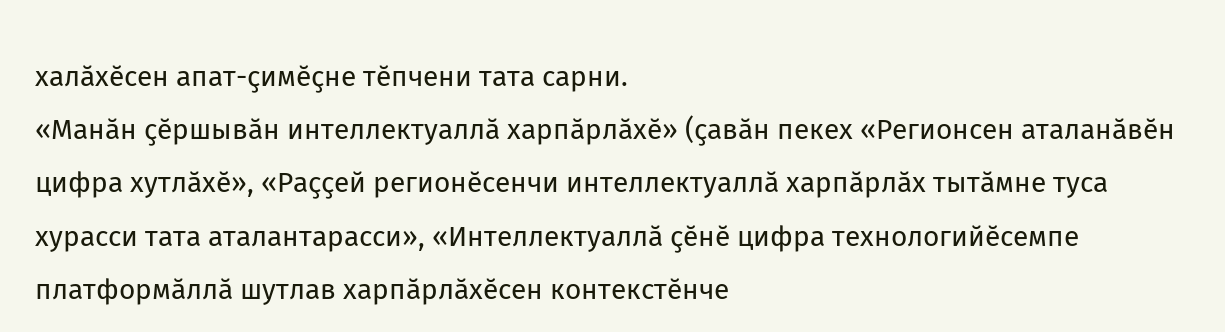халӑхӗсен апат-ҫимӗҫне тӗпчени тата сарни.
«Манӑн ҫӗршывӑн интеллектуаллӑ харпӑрлӑхӗ» (ҫавӑн пекех «Регионсен аталанӑвӗн цифра хутлӑхӗ», «Раҫҫей регионӗсенчи интеллектуаллӑ харпӑрлӑх тытӑмне туса хурасси тата аталантарасси», «Интеллектуаллӑ ҫӗнӗ цифра технологийӗсемпе платформӑллӑ шутлав харпӑрлӑхӗсен контекстӗнче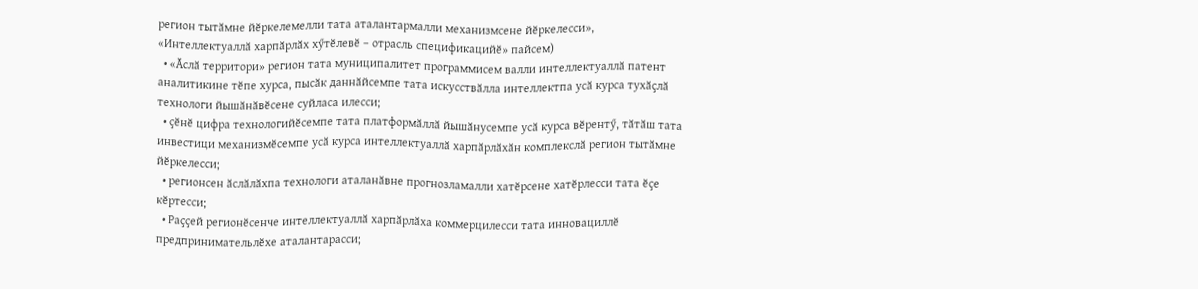регион тытӑмне йӗркелемелли тата аталантармалли механизмсене йӗркелесси», «Интеллектуаллӑ харпӑрлӑх хӳтӗлевӗ – отрасль спецификацийӗ» пайсем)
  • «Ӑслӑ территори» регион тата муниципалитет программисем валли интеллектуаллӑ патент аналитикине тӗпе хурса, пысӑк даннӑйсемпе тата искусствӑлла интеллектпа усӑ курса тухӑҫлӑ технологи йышӑнӑвӗсене суйласа илесси;
  • ҫӗнӗ цифра технологийӗсемпе тата платформӑллӑ йышӑнусемпе усӑ курса вӗрентӳ, тӑтӑш тата инвестици механизмӗсемпе усӑ курса интеллектуаллӑ харпӑрлӑхӑн комплекслӑ регион тытӑмне йӗркелесси;
  • регионсен ӑслӑлӑхпа технологи аталанӑвне прогнозламалли хатӗрсене хатӗрлесси тата ӗҫе кӗртесси;
  • Раҫҫей регионӗсенче интеллектуаллӑ харпӑрлӑха коммерцилесси тата инновациллӗ предпринимательлӗхе аталантарасси;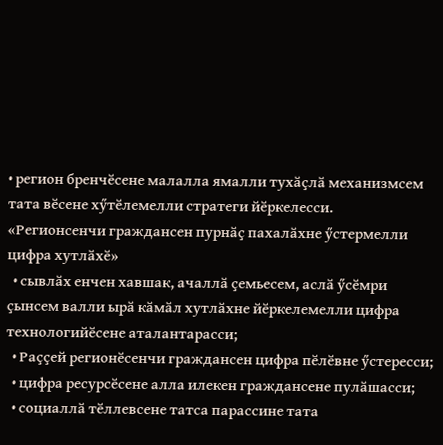• регион бренчӗсене малалла ямалли тухӑҫлӑ механизмсем тата вӗсене хӳтӗлемелли стратеги йӗркелесси.
«Регионсенчи граждансен пурнӑҫ пахалӑхне ӳстермелли цифра хутлӑхӗ»
  • сывлӑх енчен хавшак, ачаллӑ ҫемьесем, аслӑ ӳсӗмри ҫынсем валли ырӑ кӑмӑл хутлӑхне йӗркелемелли цифра технологийӗсене аталантарасси;
  • Раҫҫей регионӗсенчи граждансен цифра пӗлӗвне ӳстересси;
  • цифра ресурсӗсене алла илекен граждансене пулӑшасси;
  • социаллӑ тӗллевсене татса парассине тата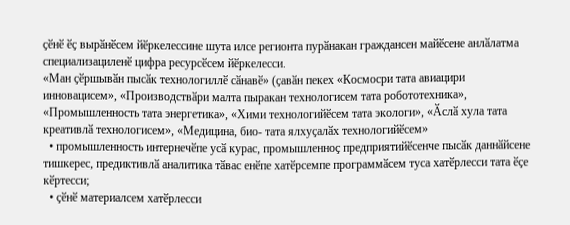ҫӗнӗ ӗҫ вырӑнӗсем йӗркелессине шута илсе регионта пурӑнакан граждансен майӗсене анлӑлатма специализациленӗ цифра ресурсӗсем йӗркелесси.
«Ман ҫӗршывӑн пысӑк технологиллӗ сӑнавӗ» (ҫавӑн пекех «Космосри тата авиацири инновацисем», «Производствӑри малта пыракан технологисем тата робототехника», «Промышленность тата энергетика», «Хими технологийӗсем тата экологи», «Ӑслӑ хула тата креативлӑ технологисем», «Медицина, био- тата ялхуҫалӑх технологийӗсем»
  • промышленность интернечӗпе усӑ курас, промышленноҫ предприятийӗсенче пысӑк даннӑйсене тишкерес, предиктивлӑ аналитика тӑвас енӗпе хатӗрсемпе программӑсем туса хатӗрлесси тата ӗҫе кӗртесси;
  • ҫӗнӗ материалсем хатӗрлесси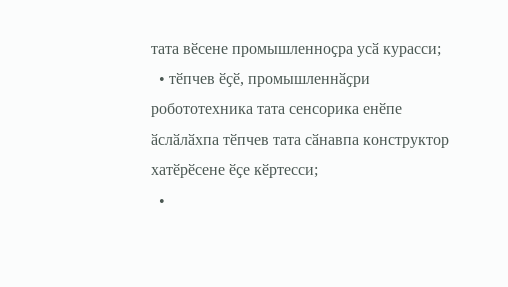тата вӗсене промышленноҫра усӑ курасси;
  • тӗпчев ӗҫӗ, промышленнӑҫри робототехника тата сенсорика енӗпе ӑслӑлӑхпа тӗпчев тата сӑнавпа конструктор хатӗрӗсене ӗҫе кӗртесси;
  •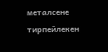металсене тирпейлекен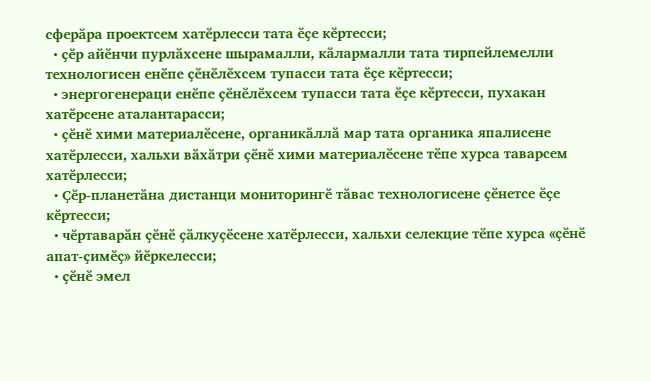сферӑра проектсем хатӗрлесси тата ӗҫе кӗртесси;
  • ҫӗр айӗнчи пурлӑхсене шырамалли, кӑлармалли тата тирпейлемелли технологисен енӗпе ҫӗнӗлӗхсем тупасси тата ӗҫе кӗртесси;
  • энергогенераци енӗпе ҫӗнӗлӗхсем тупасси тата ӗҫе кӗртесси, пухакан хатӗрсене аталантарасси;
  • ҫӗнӗ хими материалӗсене, органикӑллӑ мар тата органика япалисене хатӗрлесси, хальхи вӑхӑтри ҫӗнӗ хими материалӗсене тӗпе хурса таварсем хатӗрлесси;
  • Ҫӗр-планетӑна дистанци мониторингӗ тӑвас технологисене ҫӗнетсе ӗҫе кӗртесси;
  • чӗртаварӑн ҫӗнӗ ҫӑлкуҫӗсене хатӗрлесси, хальхи селекцие тӗпе хурса «ҫӗнӗ апат-ҫимӗҫ» йӗркелесси;
  • ҫӗнӗ эмел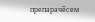препарачӗсем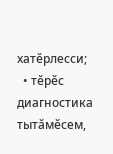хатӗрлесси;
  • тӗрӗс диагностика тытӑмӗсем,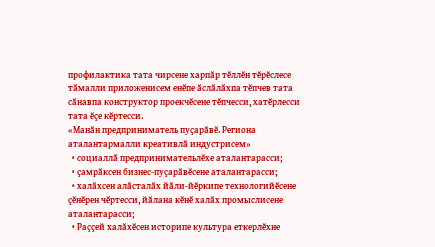профилактика тата чирсене харпӑр тӗллӗн тӗрӗслесе тӑмалли приложенисем енӗпе ӑслӑлӑхпа тӗпчев тата сӑнавпа конструктор проекчӗсене тӗпчесси, хатӗрлесси тата ӗҫе кӗртесси.
«Манӑн предприниматель пуҫарӑвӗ. Региона аталантармалли креативлӑ индустрисем»
  • социаллӑ предпринимательлӗхе аталантарасси;
  • ҫамрӑксен бизнес-пуҫарӑвӗсене аталантарасси;
  • халӑхсен алӑсталӑх йӑли-йӗркипе технологийӗсене ҫӗнӗрен чӗртесси, йӑлана кӗнӗ халӑх промыслисене аталантарасси;
  • Раҫҫей халӑхӗсен историпе культура еткерлӗхне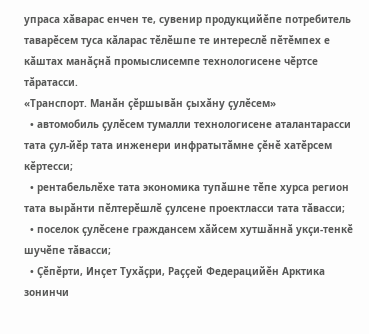упраса хӑварас енчен те, сувенир продукцийӗпе потребитель таварӗсем туса кӑларас тӗлӗшпе те интереслӗ пӗтӗмпех е кӑштах манӑҫнӑ промыслисемпе технологисене чӗртсе тӑратасси.
«Транспорт. Манӑн ҫӗршывӑн ҫыхӑну ҫулӗсем»
  • автомобиль ҫулӗсем тумалли технологисене аталантарасси тата ҫул-йӗр тата инженери инфратытӑмне ҫӗнӗ хатӗрсем кӗртесси;
  • рентабельлӗхе тата экономика тупӑшне тӗпе хурса регион тата вырӑнти пӗлтерӗшлӗ ҫулсене проектласси тата тӑвасси;
  • поселок ҫулӗсене граждансем хӑйсем хутшӑннӑ укҫи-тенкӗ шучӗпе тӑвасси;
  • Ҫӗпӗрти, Инҫет Тухӑҫри, Раҫҫей Федерацийӗн Арктика зонинчи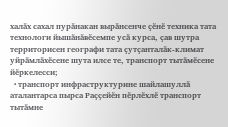халӑх сахал пурӑнакан вырӑнсенче ҫӗнӗ техника тата технологи йышӑнӑвӗсемпе усӑ курса, ҫав шутра территорисен географи тата ҫутҫанталӑк-климат уйрӑмлӑхӗсене шута илсе те, транспорт тытӑмӗсене йӗркелесси;
  • транспорт инфраструктурине шайлашуллӑ аталантарса пырса Раҫҫейӗн пӗрлӗхлӗ транспорт тытӑмне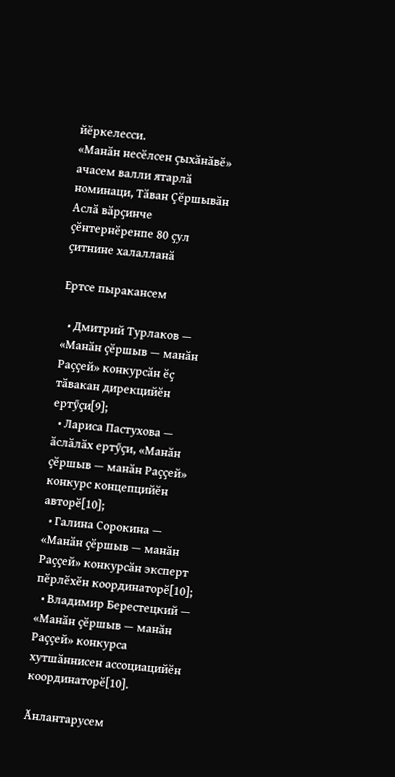йӗркелесси.
«Манӑн несӗлсен ҫыхӑнӑвӗ» ачасем валли ятарлӑ номинаци, Тӑван Ҫӗршывӑн Аслӑ вӑрҫинче ҫӗнтернӗренпе 80 ҫул ҫитнине халалланӑ

Ертсе пыракансем

  • Дмитрий Турлаков — «Манӑн ҫӗршыв — манӑн Раҫҫей» конкурсӑн ӗҫ тӑвакан дирекцийӗн ертӳҫи[9];
  • Лариса Пастухова — ӑслӑлӑх ертӳҫи, «Манӑн ҫӗршыв — манӑн Раҫҫей» конкурс концепцийӗн авторӗ[10];
  • Галина Сорокина — «Манӑн ҫӗршыв — манӑн Раҫҫей» конкурсӑн эксперт пӗрлӗхӗн координаторӗ[10];
  • Владимир Берестецкий — «Манӑн ҫӗршыв — манӑн Раҫҫей» конкурса хутшӑннисен ассоциацийӗн координаторӗ[10].

Ӑнлантарусем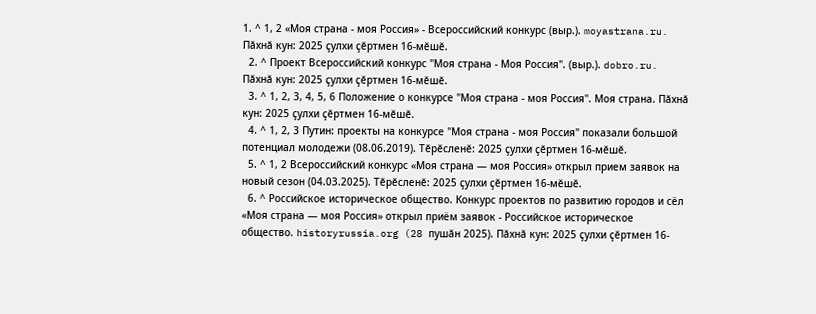1. ^ 1, 2 «Моя страна - моя Россия» - Всероссийский конкурс (выр.). moyastrana.ru. Пӑхнӑ кун: 2025 ҫулхи ҫӗртмен 16-мӗшӗ.
  2. ^ Проект Всероссийский конкурс "Моя страна - Моя Россия". (выр.). dobro.ru. Пӑхнӑ кун: 2025 ҫулхи ҫӗртмен 16-мӗшӗ.
  3. ^ 1, 2, 3, 4, 5, 6 Положение о конкурсе "Моя страна - моя Россия". Моя страна. Пӑхнӑ кун: 2025 ҫулхи ҫӗртмен 16-мӗшӗ.
  4. ^ 1, 2, 3 Путин: проекты на конкурсе "Моя страна - моя Россия" показали большой потенциал молодежи (08.06.2019). Тӗрӗсленӗ: 2025 ҫулхи ҫӗртмен 16-мӗшӗ.
  5. ^ 1, 2 Всероссийский конкурс «Моя страна — моя Россия» открыл прием заявок на новый сезон (04.03.2025). Тӗрӗсленӗ: 2025 ҫулхи ҫӗртмен 16-мӗшӗ.
  6. ^ Российское историческое общество. Конкурс проектов по развитию городов и сёл «Моя страна — моя Россия» открыл приём заявок - Российское историческое общество. historyrussia.org (28 пушӑн 2025). Пӑхнӑ кун: 2025 ҫулхи ҫӗртмен 16-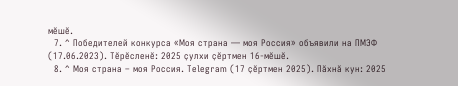мӗшӗ.
  7. ^ Победителей конкурса «Моя страна — моя Россия» объявили на ПМЭФ (17.06.2023). Тӗрӗсленӗ: 2025 ҫулхи ҫӗртмен 16-мӗшӗ.
  8. ^ Моя страна – моя Россия. Telegram (17 ҫӗртмен 2025). Пӑхнӑ кун: 2025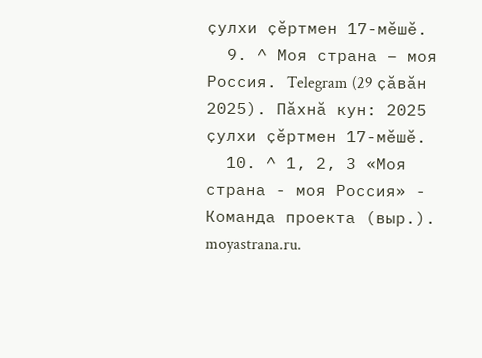ҫулхи ҫӗртмен 17-мӗшӗ.
  9. ^ Моя страна – моя Россия. Telegram (29 ҫӑвӑн 2025). Пӑхнӑ кун: 2025 ҫулхи ҫӗртмен 17-мӗшӗ.
  10. ^ 1, 2, 3 «Моя страна - моя Россия» - Команда проекта (выр.). moyastrana.ru.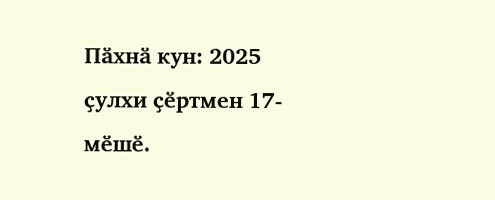Пӑхнӑ кун: 2025 ҫулхи ҫӗртмен 17-мӗшӗ.